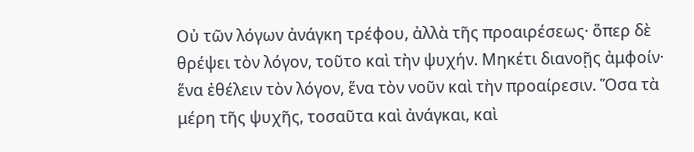Οὐ τῶν λόγων ἀνάγκη τρέφου, ἀλλὰ τῆς προαιρέσεως· ὅπερ δὲ θρέψει τὸν λόγον, τοῦτο καὶ τὴν ψυχήν. Μηκέτι διανοῇς ἀμφοίν· ἕνα ἐθέλειν τὸν λόγον, ἕνα τὸν νοῦν καὶ τὴν προαίρεσιν. Ὅσα τὰ μέρη τῆς ψυχῆς, τοσαῦτα καὶ ἀνάγκαι, καὶ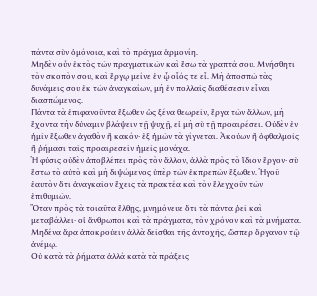πάντα σὺν ὁμόνοια, καὶ τὸ πρᾶγμα ἁρμονίη.
Μηδὲν οὖν ἐκτὸς τῶν πραγματικῶν καὶ ἔσω τὰ γραπτά σου. Μνήσθητι τὸν σκοπὸν σου, καὶ ἔργῳ μείνε ἐν ᾧ οἷός τε εἶ. Μὴ ἀποσπῶ τὰς δυνάμεις σου ἐκ τῶν ἀναγκαίων, μὴ ἐν πολλαῖς διαθέσεσιν εἶναι διασπώμενος.
Πάντα τὰ ἐπιφανοῦντα ἔξωθεν ὡς ξένα θεωρεῖν, ἔργα τῶν ἄλλων, μὴ ἔχοντα τὴν δύναμιν βλάψειν τῇ ψυχῇ, εἰ μὴ σὺ τῇ προαιρέσει. Οὐδὲν ἐν ἡμῖν ἔξωθεν ἀγαθὸν ἢ κακόν· ἐξ ἡμῶν τὰ γίγνεται. Ἀκούων ἢ ὀφθαλμοῖς ἢ ῥήμασι ταῖς προαιρεσεῖν ἡμεῖς μονάχα.
Ἡ φύσις οὐδὲν ἀποβλέπει πρὸς τὸν ἄλλον, ἀλλὰ πρὸς τὸ ἴδιον ἔργον· σὺ ἔστω τὸ αὐτὸ καὶ μὴ διψώμενος ὑπὲρ τῶν ἐκπρεπῶν ἔξωθεν. Ἡγοῦ ἐαυτὸν ὅτι ἀναγκαῖον ἔχεις τὰ πρακτέα καὶ τὸν ἔλεγχοῦν τῶν ἐπιθυμιῶν.
Ὅταν πρὸς τὰ τοιαῦτα ἔλθῃς, μνημόνευε ὅτι τὰ πάντα ῥεῖ καὶ μεταβάλλει· οἱ ἄνθρωποι καὶ τὰ πράγματα, τὸν χρόνον καὶ τὰ μνήματα. Μηδένα ἄρα ἀποκρούειν ἀλλὰ δεῖσθαι τῆς ἀντοχῆς, ὥσπερ ὄργανον τῷ ἀνέμῳ.
Οὐ κατὰ τὰ ῥήματα ἀλλά κατὰ τὰ πράξεις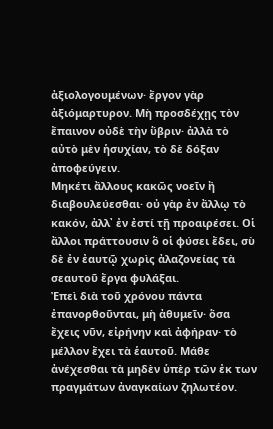ἀξιολογουμένων· ἔργον γὰρ ἀξιόμαρτυρον. Μὴ προσδέχῃς τὸν ἔπαινον οὐδὲ τὴν ὕβριν· ἀλλὰ τὸ αὐτὸ μὲν ἡσυχίαν, τὸ δὲ δόξαν ἀποφεύγειν.
Μηκέτι ἄλλους κακῶς νοεῖν ἢ διαβουλεύεσθαι· οὐ γὰρ ἐν ἄλλῳ τὸ κακόν, ἀλλ᾽ ἐν ἐστί τῇ προαιρέσει. Οἱ ἄλλοι πράττουσιν ὃ οἱ φύσει ἔδει, σὺ δὲ ἐν ἐαυτῷ χωρὶς ἀλαζονείας τὰ σεαυτοῦ ἔργα φυλάξαι.
Ἐπεὶ διὰ τοῦ χρόνου πάντα ἐπανορθοῦνται, μὴ ἀθυμεῖν· ὅσα ἔχεις νῦν, εἰρήνην καὶ ἀφήραν· τὸ μέλλον ἔχει τὰ ἑαυτοῦ. Μάθε ἀνέχεσθαι τὰ μηδὲν ὑπὲρ τῶν ἐκ των πραγμάτων ἀναγκαίων ζηλωτέον.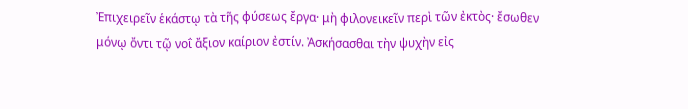Ἐπιχειρεῖν ἑκάστῳ τὰ τῆς φύσεως ἔργα· μὴ φιλονεικεῖν περὶ τῶν ἐκτὸς· ἔσωθεν μόνῳ ὄντι τῷ νοΐ ἄξιον καίριον ἐστίν. Ἀσκήσασθαι τὴν ψυχὴν εἰς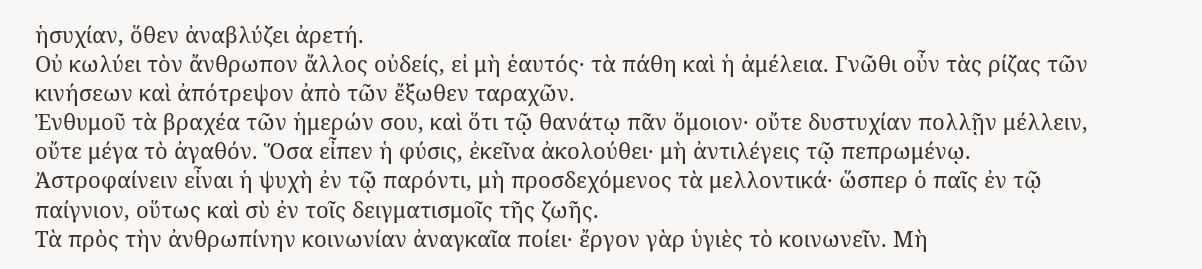ἡσυχίαν, ὅθεν ἀναβλύζει ἀρετή.
Οὐ κωλύει τὸν ἄνθρωπον ἄλλος οὐδείς, εἰ μὴ ἑαυτός· τὰ πάθη καὶ ἡ ἀμέλεια. Γνῶθι οὖν τὰς ρίζας τῶν κινήσεων καὶ ἀπότρεψον ἀπὸ τῶν ἔξωθεν ταραχῶν.
Ἐνθυμοῦ τὰ βραχέα τῶν ἡμερών σου, καὶ ὅτι τῷ θανάτῳ πᾶν ὅμοιον· οὔτε δυστυχίαν πολλῇν μέλλειν, οὔτε μέγα τὸ ἀγαθόν. Ὅσα εἶπεν ἡ φύσις, ἐκεῖνα ἀκολούθει· μὴ ἀντιλέγεις τῷ πεπρωμένῳ.
Ἀστροφαίνειν εἶναι ἡ ψυχὴ ἐν τῷ παρόντι, μὴ προσδεχόμενος τὰ μελλοντικά· ὥσπερ ὁ παῖς ἐν τῷ παίγνιον, οὕτως καὶ σὺ ἐν τοῖς δειγματισμοῖς τῆς ζωῆς.
Τὰ πρὸς τὴν ἀνθρωπίνην κοινωνίαν ἀναγκαῖα ποίει· ἔργον γὰρ ὑγιὲς τὸ κοινωνεῖν. Μὴ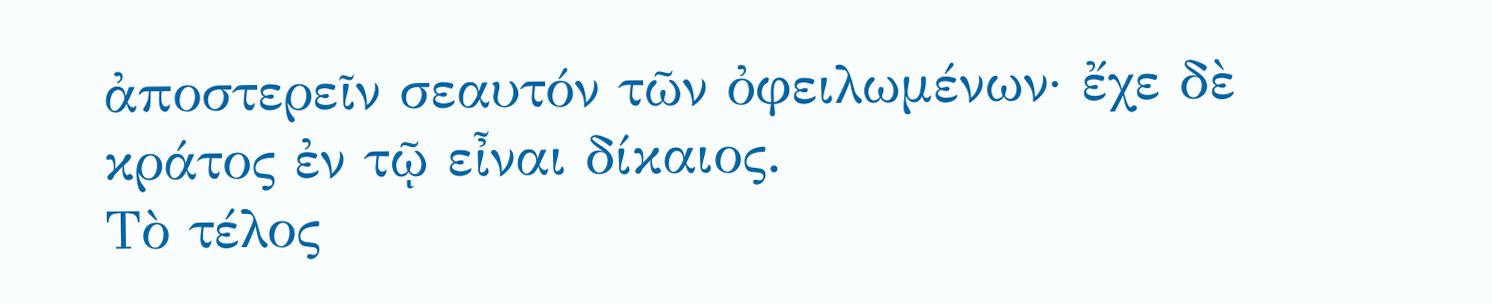ἀποστερεῖν σεαυτόν τῶν ὀφειλωμένων· ἔχε δὲ κράτος ἐν τῷ εἶναι δίκαιος.
Τὸ τέλος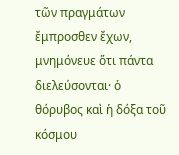τῶν πραγμάτων ἔμπροσθεν ἔχων, μνημόνευε ὅτι πάντα διελεύσονται· ὁ θόρυβος καὶ ἡ δόξα τοῦ κόσμου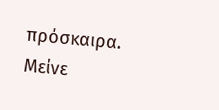πρόσκαιρα. Μείνε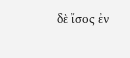δὲ ἴσος ἐν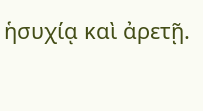ἡσυχίᾳ καὶ ἀρετῇ.